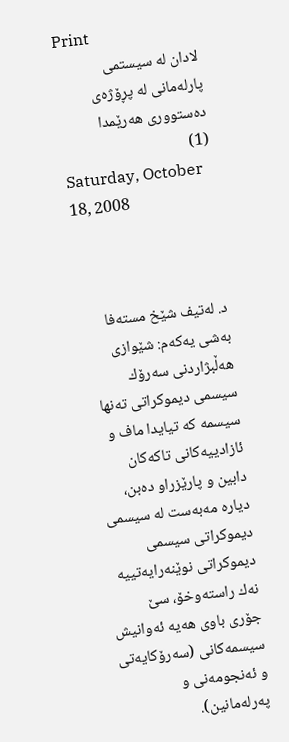Print
 لادان له‌ سیستمی پارله‌مانی له‌ پڕۆژه‌ی ده‌ستووری هه‌رێمدا
(1)
Saturday, October 18, 2008



د. له‌تیف شێخ مسته‌فا
به‌شی یه‌كه‌م: شێوازی هه‌ڵبژاردنی سه‌رۆك
سیسمی دیموكراتی ته‌نها سیسمه‌ كه‌ تیایدا ماف و ئازادییه‌كانی تاكه‌كان دابین و پارێزراو ده‌بن، دیاره‌ مه‌به‌ست له‌ سیسمی دیموكراتی سیسمی دیموكراتی نوێنه‌رایه‌تییه‌ نه‌ك راسته‌وخۆ، سێ جۆری باوی هه‌یه‌ ئه‌وانیش سیسمه‌كانی (سه‌رۆكایه‌تی و ئه‌نجومه‌نی و په‌رله‌مانین).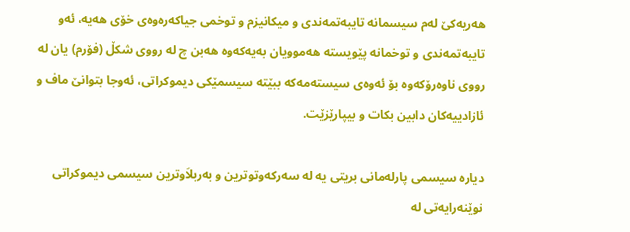هه‌ریه‌كێ له‌م سیسمانه‌ تایبه‌تمه‌ندی و میكانیزم و توخمی جیاكه‌ره‌وه‌ی خۆی هه‌یه‌، ئه‌و تایبه‌تمه‌ندی و توخمانه‌ پێویسته‌ هه‌موویان به‌یه‌كه‌وه‌ هه‌بن چ له‌ رووی شكڵ (فۆرم) یان له‌ رووی ناوه‌رۆكه‌وه‌ بۆ ئه‌وه‌ی سیسته‌مه‌كه‌ ببێته‌ سیسمێكی دیموكراتی، ئه‌وجا بتوانێ ماف و ئازادییه‌كان دابین بكات و بیپارێزێت.

دیاره‌ سیسمی پارله‌مانی بریتی یه‌ له‌ سه‌ركه‌وتوترین و به‌ربلاَوترین سیسمی دیموكراتی نوێنه‌رایه‌تی له‌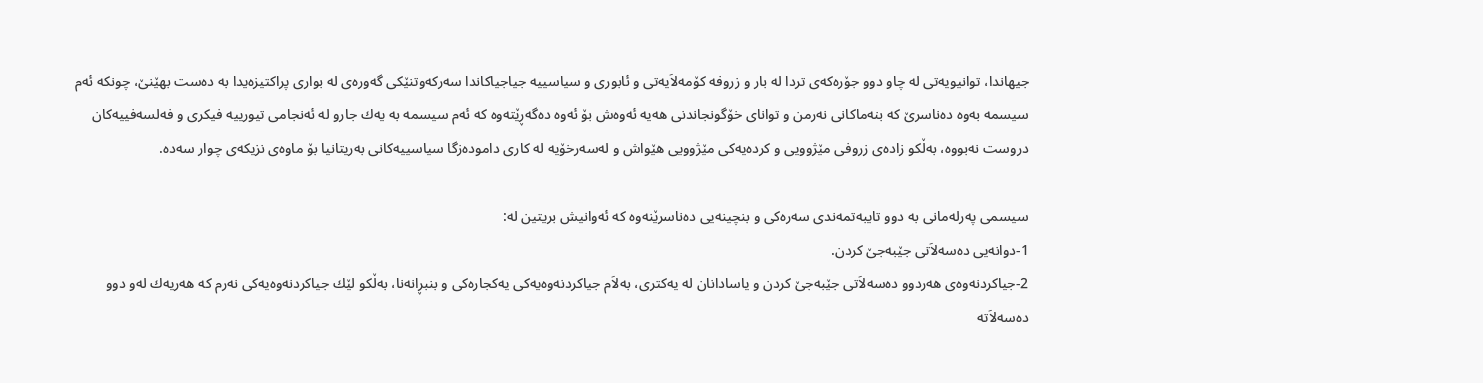جیهاندا، توانیویه‌تی له‌ چاو دوو جۆره‌كه‌ی تردا له‌ بار و زروفه‌ كۆمه‌لاَیه‌تی و ئابوری و سیاسییه‌ جیاجیاكاندا سه‌ركه‌وتنێكی گه‌وره‌ی له‌ بواری پراكتیزه‌یدا به‌ ده‌ست بهێنێ، چونكه‌ ئه‌م سیسمه‌ به‌وه‌ ده‌ناسرێ كه‌ بنه‌ماكانی نه‌رمن و توانای خۆگونجاندنی هه‌یه‌ ئه‌وه‌ش بۆ ئه‌وه‌ ده‌گه‌ڕێته‌وه‌ كه‌ ئه‌م سیسمه‌ به‌ یه‌ك جارو له‌ ئه‌نجامی تیورییه‌ فیكری و فه‌لسه‌فییه‌كان دروست نه‌بووه‌، به‌ڵكو زاده‌ی زروفی مێژوویی و كرده‌یه‌كی مێژوویی هێواش و له‌سه‌رخۆیه‌ له‌ كاری داموده‌زگا سیاسییه‌كانی به‌ریتانیا بۆ ماوه‌ی نزیكه‌ی چوار سه‌ده‌.

سیسمی په‌رله‌مانی به‌ دوو تایبه‌تمه‌ندی سه‌ره‌كی و بنچینه‌یی ده‌ناسرێنه‌وه‌ كه‌ ئه‌وانیش بریتین له‌:
1-دوانه‌یی ده‌سه‌لاَتی جێبه‌جێ كردن.
2-جیاكردنه‌وه‌ی هه‌ردوو ده‌سه‌لاَتی جێبه‌جێ كردن و یاسادانان له‌ یه‌كتری، به‌لاَم جیاكردنه‌وه‌یه‌كی یه‌كجاره‌كی و بنبڕانه‌نا، به‌ڵكو لێك جیاكردنه‌وه‌یه‌كی نه‌رم كه‌ هه‌ریه‌ك له‌و دوو ده‌سه‌لاَته‌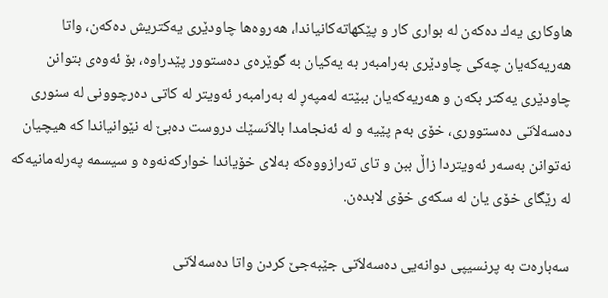هاوكاری یه‌ك ده‌كه‌ن له‌ بواری كار و پێكهاته‌كانیاندا، هه‌روه‌ها چاودێری یه‌كتریش ده‌كه‌ن، واتا هه‌ریه‌كه‌یان چه‌كی چاودێری به‌رامبه‌ر به‌ یه‌كیان به‌ گوێره‌ی ده‌ستوور پێدراوه‌، بۆ ئه‌وه‌ی بتوانن چاودێری یه‌كتر بكه‌ن و هه‌ریه‌كه‌یان ببێته‌ له‌مپه‌ڕ له‌ به‌رامبه‌ر ئه‌ویتر له‌ كاتی ده‌رچوونی له‌ سنوری ده‌سه‌لاَتی ده‌ستووری، خۆی به‌م پێیه‌ و له‌ ئه‌نجامدا بالاَنسێك دروست ده‌بێ له‌ نێوانیاندا كه‌ هیچیان نه‌توانن به‌سه‌ر ئه‌ویتردا زاڵ ببن و تای ته‌رازووه‌كه‌ به‌لای خۆیاندا خواركه‌نه‌وه‌ و سیسمه‌ په‌رله‌مانیه‌كه‌ له‌ رێگای خۆی یان له‌ سكه‌ی خۆی لابده‌ن.

سه‌باره‌ت به‌ پرنسیپی دوانه‌یی ده‌سه‌لاَتی جێبه‌جێ كردن واتا ده‌سه‌لاَتی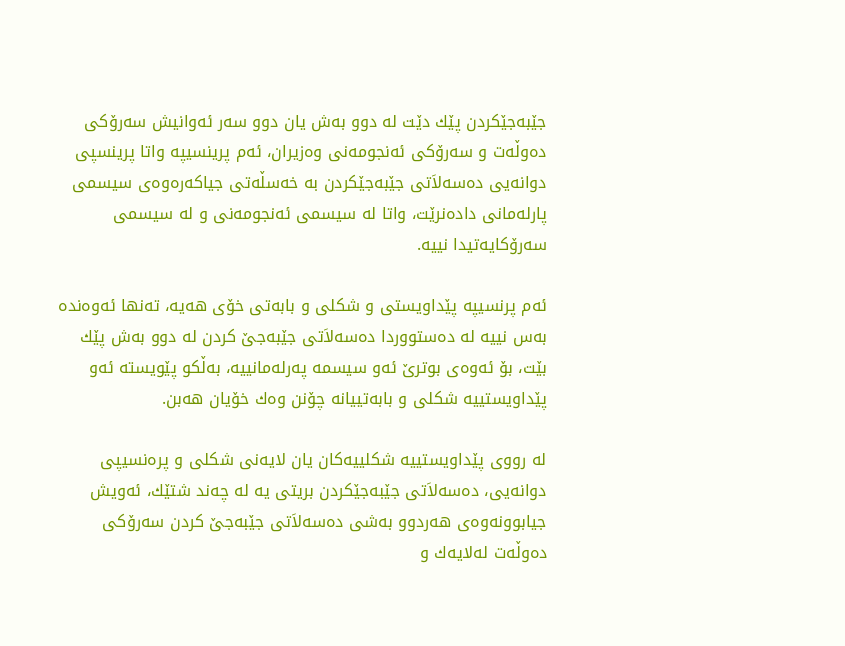جێبه‌جێكردن پێك دێت له‌ دوو به‌ش یان دوو سه‌ر ئه‌وانیش سه‌رۆكی ده‌وڵه‌ت و سه‌رۆكی ئه‌نجومه‌نی وه‌زیران، ئه‌م پرینسیپه‌ واتا پرینسپی دوانه‌یی ده‌سه‌لاَتی جێبه‌جێكردن به‌ خه‌سڵه‌تی جیاكه‌ره‌وه‌ی سیسمی پارله‌مانی داده‌نرێت، واتا له‌ سیسمی ئه‌نجومه‌نی و له‌ سیسمی سه‌رۆكایه‌تیدا نییه‌.

ئه‌م پرنسیپه‌ پێداویستی و شكلی و بابه‌تی خۆی هه‌یه‌، ته‌نها ئه‌وه‌نده‌ به‌س نییه‌ له‌ ده‌ستووردا ده‌سه‌لاَتی جێبه‌جێ كردن له‌ دوو به‌ش پێك بێت، بۆ ئه‌وه‌ی بوترێ ئه‌و سیسمه‌ په‌رله‌مانییه‌، به‌ڵكو پێویسته‌ ئه‌و پێداویستییه‌ شكلی و بابه‌تییانه‌ چۆنن وه‌ك خۆیان هه‌بن.

له‌ رووی پێداویستییه‌ شكلییه‌كان یان لایه‌نی شكلی و پره‌نسیپی دوانه‌یی، ده‌سه‌لاَتی جێبه‌جێكردن بریتی یه‌ له‌ چه‌ند شتێك، ئه‌ویش جیابوونه‌وه‌ی هه‌ردوو به‌شی ده‌سه‌لاَتی جێبه‌جێ كردن سه‌رۆكی ده‌وڵه‌ت له‌لایه‌ك و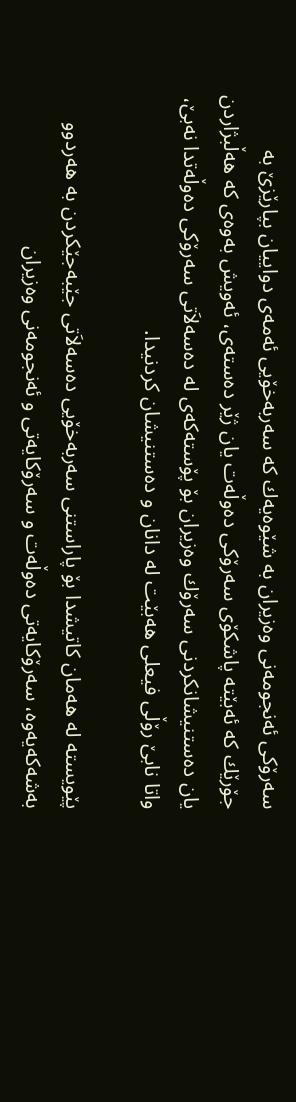سه‌رۆكی ئه‌نجومه‌نی وه‌زیران به‌ شێوه‌یه‌ك كه‌ سه‌ربه‌خۆیی ئه‌مه‌ی دواییان بپارێزێ به‌ جۆرێك كه‌ ئه‌بێته‌ پاشكۆی سه‌رۆكی ده‌وڵه‌ت یان ژێر ده‌سته‌ی، ئه‌ویش به‌وه‌ی كه‌ هه‌ڵبژاردن  یان ده‌ستنیشانكردنی سه‌رۆك وه‌زیران بۆ پۆسته‌كه‌ی له‌ ده‌سه‌لاَتی سه‌رۆكی ده‌وڵه‌تدا نه‌بێ، واتا نابێ رۆڵی فیعلی هه‌بێت له‌ دانان و ده‌ستنیشان كردنیدا.

پێویسته‌ له‌ هه‌مان كاتیشدا بۆ پاراستنی سه‌ربه‌خۆیی ده‌سه‌لاَتی جێبه‌جێكردن به‌ هه‌ردوو به‌شه‌كه‌یه‌وه‌، سه‌رۆكایه‌تی ده‌وڵه‌ت و سه‌رۆكایه‌تی و ئه‌نجومه‌نی وه‌زیران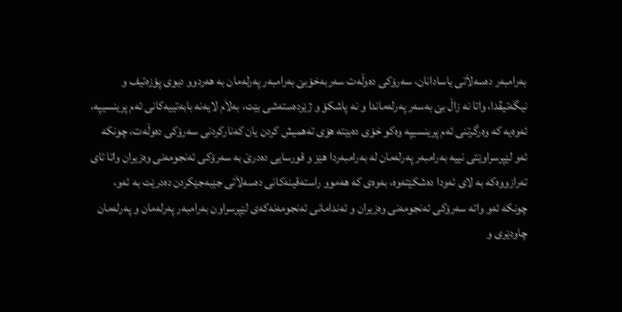به‌رامبه‌ر ده‌سه‌لاَتی یاسادانان، سه‌رۆكی ده‌وڵه‌ت سه‌ربه‌خۆبێ به‌رامبه‌ر په‌رله‌مان به‌ هه‌ردوو دیوی پۆزه‌تیف و نیگه‌تیڤدا، واتا نه‌ زاڵ بێ به‌سه‌ر په‌رله‌ماندا و نه‌ پاشكۆ و ژێرده‌سته‌شی بێت، به‌لاَم لایه‌نه‌ بابه‌تییه‌كانی ئه‌م پرینسیپه‌، ئه‌وه‌یه‌ كه‌ وه‌رگرتنی ئه‌م پرینسیپه‌ وه‌كو خۆی ده‌بێته‌ هۆی ته‌همیش كردن یان كه‌ناركردنی سه‌رۆكی ده‌وڵه‌ت، چونكه‌ ئه‌و لێپرسراوێتی نییه‌ به‌رامبه‌ر په‌رله‌مان له‌ به‌رامبه‌ردا هێز و قورسایی ده‌درێ به‌ سه‌رۆكی ئه‌نجومه‌نی وه‌زیران واتا تای ته‌رازووه‌كه‌ به‌ لای ئه‌ودا ده‌شكێته‌وه‌، به‌وه‌ی‌ كه‌ هه‌موو راسته‌قینه‌كانی ده‌سه‌لاَتی جێبه‌جێكردن ده‌درێت به‌ ئه‌و، چونكه‌ ئه‌و واته‌ سه‌رۆكی ئه‌نجومه‌نی وه‌زیران و ئه‌ندامانی ئه‌نجومه‌نه‌كه‌ی لێپرسراون به‌رامبه‌ر په‌رله‌مان و په‌رله‌مان چاودێری و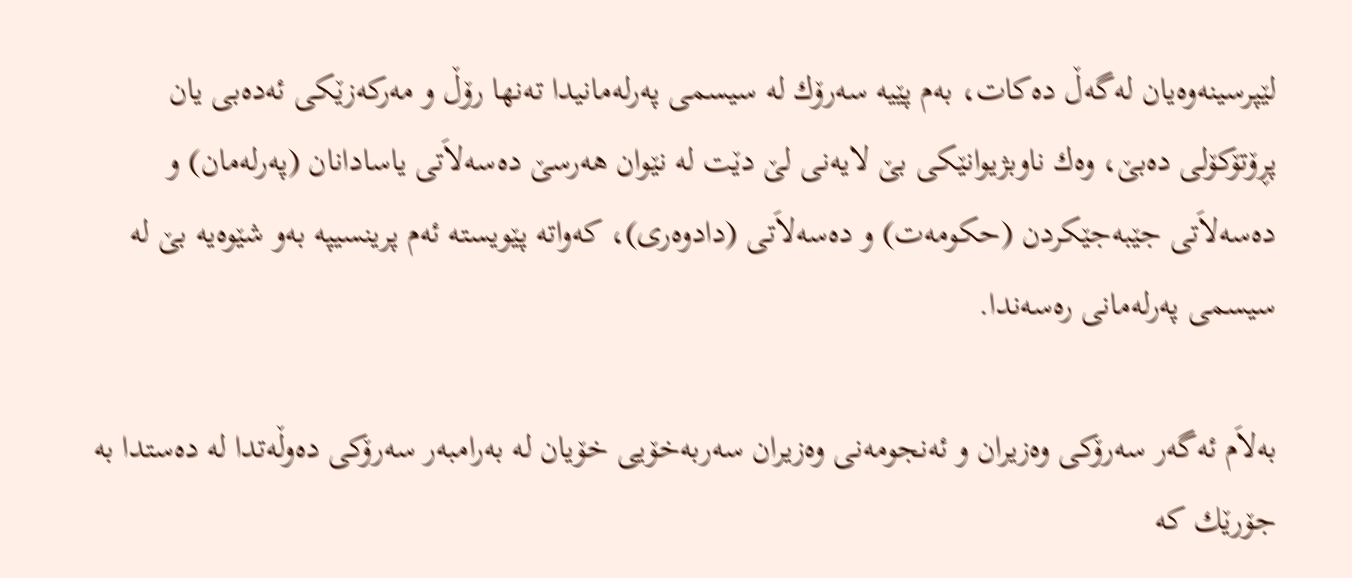لێپرسینه‌وه‌یان له‌گه‌ڵ ده‌كات، به‌م پێیه‌ سه‌رۆك له‌ سیسمی په‌رله‌مانیدا ته‌نها رۆڵ و مه‌ركه‌زێكی ئه‌ده‌بی یان پڕۆتۆكۆلی ده‌بێ، وه‌ك ناوبژیوانێكی بێ لایه‌نی لێ دێت له‌ نێوان هه‌رسێ ده‌سه‌لاَتی یاسادانان (په‌رله‌مان) و ده‌سه‌لاَتی جێبه‌جێكردن (حكومه‌ت) و ده‌سه‌لاَتی (دادوه‌ری)، كه‌واته‌ پێویسته‌ ئه‌م پرینسیپه‌ به‌و شێوه‌یه‌ بێ له‌ سیسمی په‌رله‌مانی ره‌سه‌ندا.

به‌لاَم ئه‌گه‌ر سه‌رۆكی وه‌زیران و ئه‌نجومه‌نی وه‌زیران سه‌ربه‌خۆیی خۆیان له‌ به‌رامبه‌ر سه‌رۆكی ده‌وڵه‌تدا له‌ ده‌ستدا به‌ جۆرێك كه‌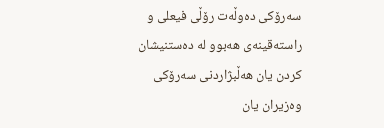سه‌رۆكی ده‌وڵه‌ت رۆڵی فیعلی و راسته‌قینه‌ی هه‌بوو له‌ ده‌ستنیشان كردن یان هه‌ڵبژاردنی سه‌رۆكی وه‌زیران یان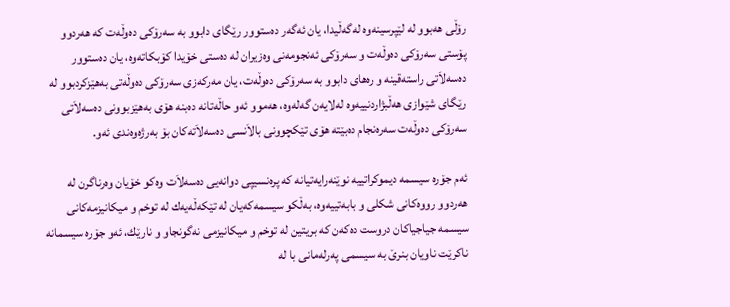رۆڵی هه‌بوو له‌ لێپرسینه‌وه‌ له‌گه‌ڵیدا، یان ئه‌گه‌ر ده‌ستوور رێگای دابوو به‌ سه‌رۆكی ده‌وڵه‌ت كه‌ هه‌ردوو پۆستی سه‌رۆكی ده‌وڵه‌ت و سه‌رۆكی ئه‌نجومه‌نی وه‌زیران له‌ ده‌ستی خۆیدا كۆبكاته‌وه‌، یان ده‌ستوور ده‌سه‌لاَتی راسته‌قینه‌ و ره‌های‌ دابوو به‌ سه‌رۆكی ده‌وڵه‌ت، یان مه‌ركه‌زی سه‌رۆكی ده‌وڵه‌تی به‌هێزكردبوو له‌ رێگای شێوازی هه‌ڵبژاردنییه‌وه‌ له‌لایه‌ن گه‌له‌وه‌، هه‌موو ئه‌و حاڵه‌تانه‌ ده‌بنه‌ هۆی به‌هێزبوونی ده‌سه‌لاَتی سه‌رۆكی ده‌وڵه‌ت سه‌ره‌نجام ده‌بێته‌ هۆی تێكچوونی بالاَنسی ده‌سه‌لاَته‌كان بۆ به‌رژه‌وه‌ندی ئه‌و.

ئه‌م جۆره‌ سیسمه‌ دیموكراتییه‌ نوێنه‌رایه‌تیانه‌ كه‌ پره‌نسیپی دوانه‌یی ده‌سه‌لاَت وه‌كو خۆیان وه‌رناگرن له‌ هه‌ردوو رووه‌كانی شكلی و بابه‌تییه‌وه‌، به‌ڵكو سیسمه‌كه‌یان له‌ تێكه‌ڵه‌یه‌ك له‌ توخم و میكانیزمه‌كانی سیسمه‌ جیاجیاكان دروست ده‌كه‌ن كه‌ بریتین له‌ توخم و میكانیزمی نه‌گونجاو و نارێك، ئه‌و جۆره‌ سیسمانه‌ ناكرێت ناویان بنرێ به‌ سیسمی په‌رله‌مانی با له‌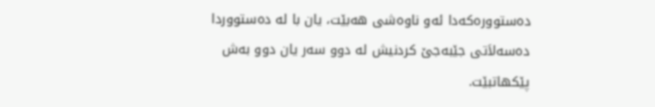ده‌ستووره‌كه‌دا ئه‌و ناوه‌شی هه‌بێت، یان با له‌ ده‌ستووردا ده‌سه‌لاَتی جێبه‌جێ كردنیش له‌ دوو سه‌ر یان دوو به‌ش پێكهاتبێت.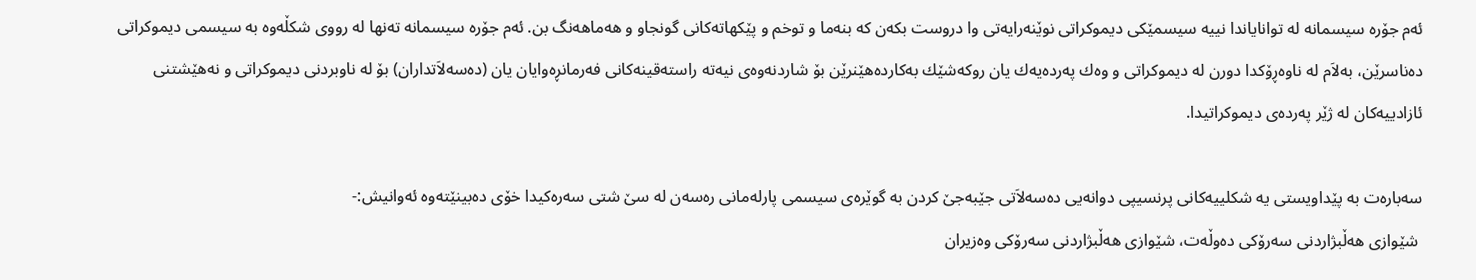ئه‌م جۆره‌ سیسمانه‌ له‌ توانایاندا نییه‌ سیسمێكی دیموكراتی نوێنه‌رایه‌تی وا دروست بكه‌ن كه‌ بنه‌ما و توخم و پێكهاته‌كانی گونجاو و هه‌ماهه‌نگ بن. ئه‌م جۆره‌ سیسمانه‌ ته‌نها له‌ رووی شكڵه‌وه‌ به‌ سیسمی دیموكراتی ده‌ناسرێن، به‌لاَم له‌ ناوه‌ڕۆكدا دورن له‌ دیموكراتی و وه‌ك په‌رده‌یه‌ك یان روكه‌شێك به‌كارده‌هێنرێن بۆ شاردنه‌وه‌ی نیه‌ته‌ راسته‌قینه‌كانی فه‌رمانڕه‌وایان یان (ده‌سه‌لاَتداران) بۆ له‌ ناوبردنی دیموكراتی و نه‌هێشتنی ئازادییه‌كان له‌ ژێر په‌رده‌ی دیموكراتیدا.

سه‌باره‌ت به‌ پێداویستی یه‌ شكلییه‌كانی پرنسیپی دوانه‌یی ده‌سه‌لاَتی جێبه‌جێ كردن به‌ گوێره‌ی سیسمی پارله‌مانی ره‌سه‌ن له‌ سێ شتی سه‌ره‌كیدا خۆی ده‌بینێته‌وه‌ ئه‌وانیش:-
 شێوازی هه‌ڵبژاردنی سه‌رۆكی ده‌وڵه‌ت، شێوازی هه‌ڵبژاردنی سه‌رۆكی وه‌زیران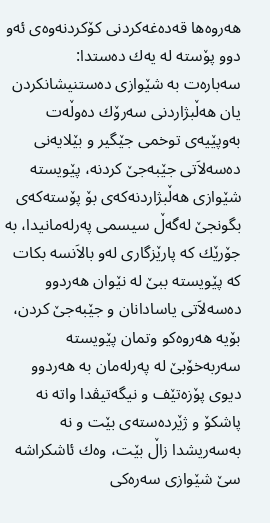هه‌روه‌ها قه‌ده‌غه‌كردنی كۆكردنه‌وه‌ی ئه‌و دوو پۆسته‌ له‌ یه‌ك ده‌ستدا:
سه‌باره‌ت به‌ شێوازی ده‌ستنیشانكردن یان هه‌ڵبژاردنی سه‌رۆك ده‌وڵه‌ت به‌وپێیه‌ی توخمی جێگیر و بێلایه‌نی ده‌سه‌لاَتی جێبه‌جێ كردنه‌، پێویسته‌ شێوازی هه‌ڵبژاردنه‌كه‌ی بۆ پۆسته‌كه‌ی بگونجێ له‌گه‌ڵ سیسمی په‌رله‌مانیدا، به‌ جۆرێك كه‌ پارێزگاری له‌و بالاَنسه‌ بكات كه‌ پێویسته‌ ببێ له‌ نێوان هه‌ردوو ده‌سه‌لاَتی یاسادانان و جێبه‌جێ كردن، بۆیه‌ هه‌روه‌كو وتمان پێویسته‌ سه‌ربه‌خۆبێ له‌ په‌رله‌مان به‌ هه‌ردوو دیوی پۆزه‌تێف و نیگه‌تیڤدا واته‌ نه‌ پاشكۆ و ژێرده‌سته‌ی بێت و نه‌ به‌سه‌ریشدا زاڵ بێت، وه‌ك ئاشكراشه‌ سێ شێوازی سه‌ره‌كی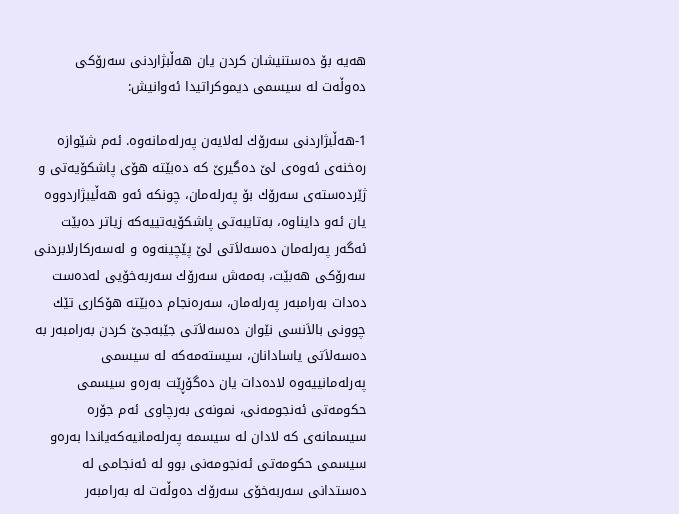هه‌یه‌ بۆ ده‌ستنیشان كردن یان هه‌ڵبژاردنی سه‌رۆكی ده‌وڵه‌ت له‌ سیسمی دیموكراتیدا ئه‌وانیش:

1-هه‌ڵبژاردنی سه‌رۆك له‌لایه‌ن په‌رله‌مانه‌وه‌. ئه‌م شێوازه‌ ره‌خنه‌ی ئه‌وه‌ی لێ ده‌گیرێ كه‌ ده‌بێته‌ هۆی پاشكۆیه‌تی و ژێرده‌سته‌ی سه‌رۆك بۆ په‌رله‌مان، چونكه‌ ئه‌و هه‌ڵیبژاردووه‌ یان ئه‌و دایناوه‌، به‌تایبه‌تی پاشكۆیه‌تییه‌كه‌ زیاتر ده‌بێت ئه‌گه‌ر په‌رله‌مان ده‌سه‌لاَتی لێ پێچینه‌وه‌ و له‌سه‌ركارلابردنی سه‌رۆكی هه‌بێت، به‌مه‌ش سه‌رۆك سه‌ربه‌خۆیی له‌ده‌ست ده‌دات به‌رامبه‌ر په‌رله‌مان، سه‌ره‌نجام ده‌بێته‌ هۆكاری تێك چوونی بالاَنسی نێوان ده‌سه‌لاَتی جێبه‌جێ كردن به‌رامبه‌ر به‌ ده‌سه‌لاَتی یاسادانان، سیسته‌مه‌كه‌ له‌ سیسمی په‌رله‌مانییه‌وه‌ لاده‌دات یان ده‌گۆڕێت به‌ره‌و سیسمی حكومه‌تی ئه‌نجومه‌نی، نمونه‌ی به‌رچاوی ئه‌م جۆره‌ سیسمانه‌ی كه‌ لادان له‌ سیسمه‌ په‌رله‌مانیه‌كه‌یاندا به‌ره‌و سیسمی حكومه‌تی ئه‌نجومه‌نی بوو له‌ ئه‌نجامی له‌ ده‌ستدانی سه‌ربه‌خۆی سه‌رۆك ده‌وڵه‌ت له‌ به‌رامبه‌ر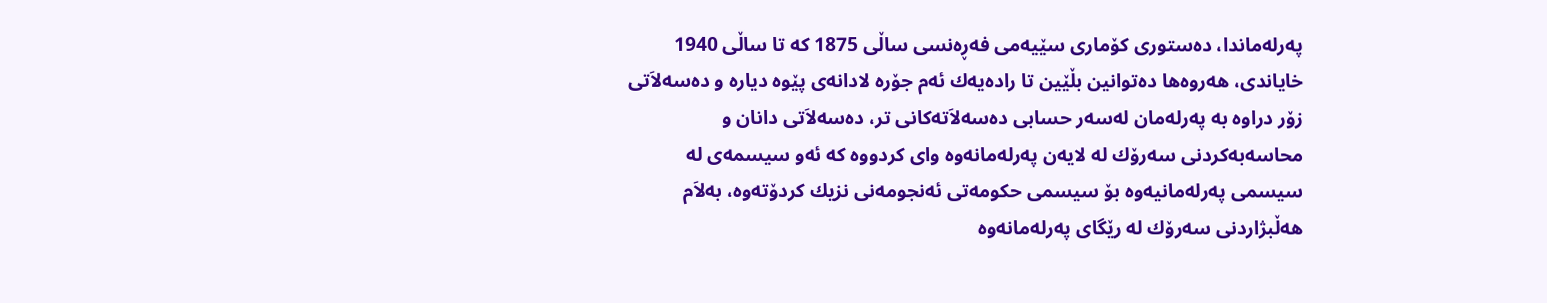په‌رله‌ماندا، ده‌ستوری كۆماری سێیه‌می فه‌ڕه‌نسی ساڵی 1875 كه‌ تا ساڵی 1940 خایاندی، هه‌روه‌ها ده‌توانین بڵێین تا راده‌یه‌ك ئه‌م جۆره‌ لادانه‌ی پێوه‌ دیاره‌ و ده‌سه‌لاَتی زۆر دراوه‌ به‌ په‌رله‌مان له‌سه‌ر حسابی ده‌سه‌لاَته‌كانی تر، ده‌سه‌لاَتی دانان و محاسه‌به‌كردنی سه‌رۆك له‌ لایه‌ن په‌رله‌مانه‌وه‌ وای كردووه‌ كه‌ ئه‌و سیسمه‌ی له‌ سیسمی په‌رله‌مانیه‌وه‌ بۆ سیسمی حكومه‌تی ئه‌نجومه‌نی نزیك كردۆته‌وه‌، به‌لاَم هه‌ڵبژاردنی سه‌رۆك له‌ رێگای په‌رله‌مانه‌وه‌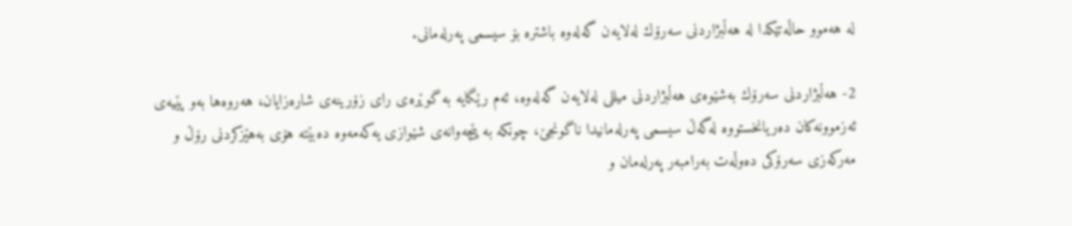له‌ هه‌موو حاڵه‌تێكدا له‌ هه‌ڵبژاردنی سه‌رۆك له‌لایه‌ن گه‌له‌وه‌ باشتره‌ بۆ سیسمی په‌رله‌مانی.

2- هه‌ڵبژاردنی سه‌رۆك به‌شێوه‌ی هه‌ڵبژاردنی میللی له‌لایه‌ن گه‌له‌وه‌، ئه‌م رێگایه‌ به‌ گوێره‌ی رای زۆرینه‌ی شاره‌زایان، هه‌روه‌ها به‌و پێیه‌ی ئه‌زموونه‌كان ده‌ریانخستووه‌ له‌گه‌ڵ سیسمی په‌رله‌مانیدا ناگونجێ، چونكه‌ به‌ پێچه‌وانه‌ی شێوازی یه‌كه‌مه‌وه‌ ده‌بێته‌ هۆی به‌هێزكردنی رۆڵ و مه‌ركه‌زی سه‌رۆكی ده‌وڵه‌ت به‌رامبه‌ر په‌رله‌مان و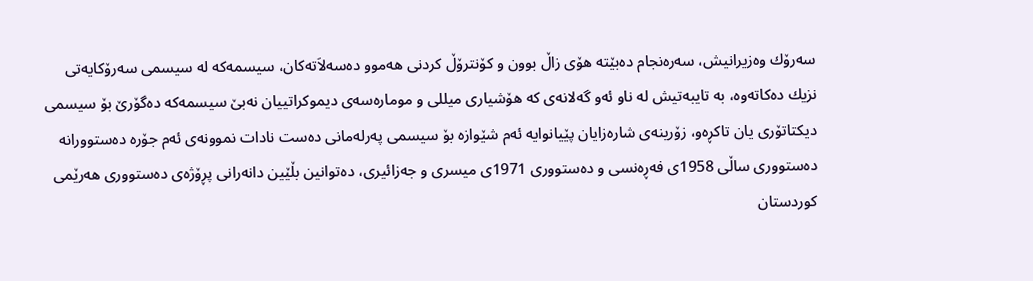سه‌رۆك وه‌زیرانیش، سه‌ره‌نجام ده‌بێته‌ هۆی زاڵ بوون و كۆنترۆڵ كردنی هه‌موو ده‌سه‌لاَته‌كان، سیسمه‌كه‌ له‌ سیسمی سه‌رۆكایه‌تی نزیك ده‌كاته‌وه‌، به‌ تایبه‌تیش له‌ ناو ئه‌و گه‌لانه‌ی كه‌ هۆشیاری میللی و موماره‌سه‌ی دیموكراتییان نه‌بێ سیسمه‌كه‌ ده‌گۆرێ بۆ سیسمی دیكتاتۆری یان تاكڕه‌و، زۆرینه‌ی شاره‌زایان پێیانوایه‌ ئه‌م شێوازه‌ بۆ سیسمی په‌رله‌مانی ده‌ست نادات نموونه‌ی ئه‌م جۆره‌ ده‌ستوورانه‌ ده‌ستووری ساڵی 1958ی فه‌ڕه‌نسی و ده‌ستووری 1971ی میسری و جه‌زائیری، ده‌توانین بڵێین دانه‌رانی پڕۆژه‌ی ده‌ستووری هه‌رێمی كوردستان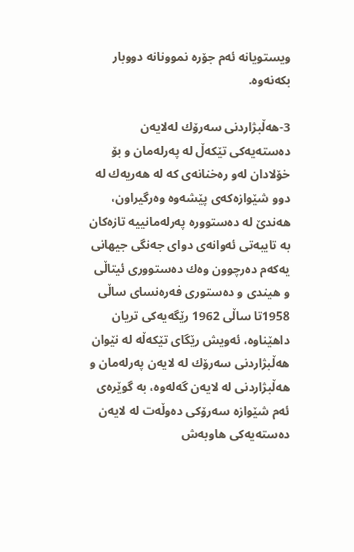ویستویانه‌ ئه‌م جۆره‌ نموونانه‌ دووبار بكه‌نه‌وه‌.

3-هه‌ڵبژاردنی سه‌رۆك له‌لایه‌ن ده‌سته‌یه‌كی تێكه‌ڵ له‌ په‌رله‌مان و بۆ خۆلادان له‌و ره‌خنانه‌ی كه‌ له‌ هه‌ریه‌ك له‌ دوو شێوازه‌كه‌ی پێشه‌وه‌ وه‌رگیراون، هه‌ندێ له‌ ده‌ستووره‌ په‌رله‌مانییه‌ تازه‌كان به‌ تایبه‌تی ئه‌وانه‌ی دوای جه‌نگی جیهانی یه‌كه‌م ده‌رچوون وه‌ك ده‌ستووری ئیتاڵی و هیندی و ده‌ستوری فه‌ره‌نسای ساڵی 1958تا ساڵی 1962 رێگه‌یه‌كی تریان داهێناوه‌، ئه‌ویش رێگای تێكه‌ڵه‌ له‌ نێوان هه‌ڵبژاردنی سه‌رۆك له‌ لایه‌ن په‌رله‌مان و هه‌ڵبژاردنی له‌ لایه‌ن گه‌له‌وه‌، به‌ گوێره‌ی ئه‌م شێوازه‌ سه‌رۆكی ده‌وڵه‌ت له‌ لایه‌ن ده‌سته‌یه‌كی هاوبه‌ش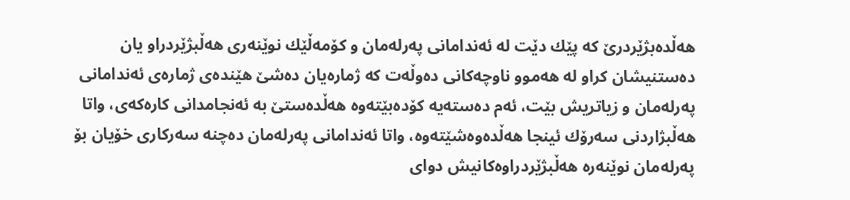هه‌ڵده‌بژێردرێ كه‌ پێك دێت له‌ ئه‌ندامانی په‌رله‌مان و كۆمه‌ڵێك نوێنه‌ری هه‌ڵبژێردراو یان ده‌ستنیشان كراو له‌ هه‌موو ناوچه‌كانی ده‌وڵه‌ت كه‌ ژماره‌یان ده‌شێ هێنده‌ی ژماره‌ی ئه‌ندامانی په‌رله‌مان و زیاتریش بێت، ئه‌م ده‌سته‌یه‌ كۆده‌بێته‌وه‌ هه‌ڵده‌ستێ به‌ ئه‌نجامدانی كاره‌كه‌ی، واتا هه‌ڵبژاردنی سه‌رۆك ئینجا هه‌ڵده‌وه‌شێته‌وه‌، واتا ئه‌ندامانی په‌رله‌مان ده‌چنه‌ سه‌ركاری خۆیان بۆ په‌رله‌مان نوێنه‌ره‌ هه‌ڵبژێردراوه‌كانیش دوای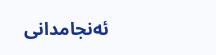ئه‌نجامدانی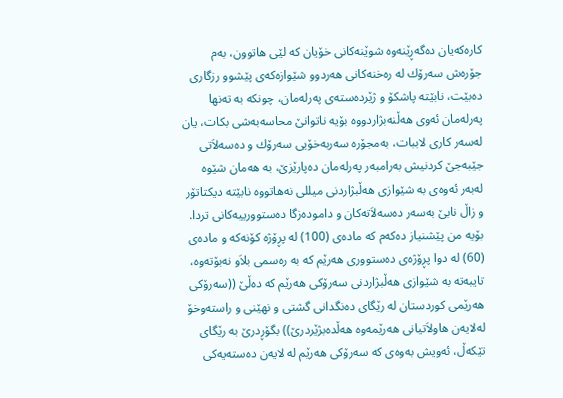كاره‌كه‌یان ده‌گه‌ڕێنه‌وه‌ شوێنه‌كانی خۆیان كه‌ لێی هاتوون، به‌م جۆره‌ش سه‌رۆك له‌ ره‌خنه‌كانی هه‌ردوو شێوازه‌كه‌ی پێشوو رزگاری ده‌بێت، نابێته‌ پاشكۆ و ژێرده‌سته‌ی په‌رله‌مان، چونكه‌ به‌ ته‌نها په‌رله‌مان ئه‌وی هه‌ڵنه‌بژاردووه‌ بۆیه‌ ناتوانێ محاسه‌به‌شی بكات، یان له‌سه‌ر كاری لاببات، به‌مجۆره‌ سه‌ربه‌خۆیی سه‌رۆك و ده‌سه‌لاَتی جێبه‌جێ كردنیش به‌رامبه‌ر په‌رله‌مان ده‌پارێزێ، به‌ هه‌مان شێوه‌ له‌به‌ر ئه‌وه‌ی به‌ شێوازی هه‌ڵبژاردنی میللی نه‌هاتووه‌ نابێته‌ دیكتاتۆر و زاڵ نابێ به‌سه‌ر ده‌سه‌لاَته‌كان و داموده‌زگا ده‌ستوورییه‌كانی تردا.
بۆیه‌ من پێشنیاز ده‌كه‌م كه‌ ماده‌ی (100) له‌ پڕۆژه‌ كۆنه‌كه‌ و ماده‌ی (60) له‌ دوا پڕۆژه‌ی ده‌ستووری هه‌رێم كه‌ به‌ ره‌سمی بلاَو نه‌بۆته‌وه‌، تایبه‌ته‌ به‌ شێوازی هه‌ڵبژاردنی سه‌رۆكی هه‌رێم كه‌ ده‌ڵێ ((سه‌رۆكی هه‌رێمی كوردستان له‌ رێگای ده‌نگدانی گشتی و نهێنی و راسته‌وخۆ له‌لایه‌ن هاولاَتیانی هه‌رێمه‌وه‌ هه‌ڵده‌بژێردرێ)) بگۆڕدرێ به‌ رێگای تێكه‌ڵ، ئه‌ویش به‌وه‌ی كه‌ سه‌رۆكی هه‌رێم له‌ لایه‌ن ده‌سته‌یه‌كی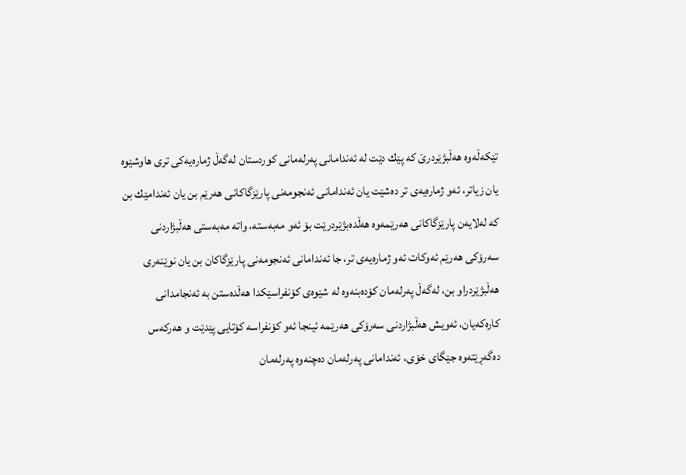تێكه‌ڵه‌وه‌ هه‌ڵبژێردرێ كه‌ پێك دێت له‌ ئه‌ندامانی په‌رله‌مانی كوردستان له‌گه‌ڵ ژماره‌یه‌كی تری هاوشێوه‌ یان زیاتر، ئه‌و ژماره‌یه‌ی تر‌ ده‌شێت یان ئه‌ندامانی ئه‌نجومه‌نی پارێزگاكانی هه‌رێم بن یان ئه‌ندامێك بن كه‌ له‌لایه‌ن پارێزگاكانی هه‌رێمه‌وه‌ هه‌ڵده‌بژێردرێت بۆ ئه‌و مه‌به‌سته‌، واته‌ مه‌به‌ستی هه‌ڵبژاردنی سه‌رۆكی هه‌رێم ئه‌وكات ئه‌و ژماره‌یه‌ی تر، جا ئه‌ندامانی ئه‌نجومه‌نی پارێزگاكان بن یان نوێنه‌ری هه‌ڵبژێردراو بن، له‌گه‌ڵ په‌رله‌مان كۆده‌بنه‌وه‌ له‌ شێوه‌ی كۆنفراسێكدا هه‌ڵده‌ستن به‌ ئه‌نجامدانی كاره‌كه‌یان، ئه‌ویش هه‌ڵبژاردنی سه‌رۆكی هه‌رێمه‌ ئینجا ئه‌و كۆنفراسه‌ كۆتایی پێدێت و هه‌ركه‌س ده‌گه‌ڕێته‌وه‌ جێگای خۆی، ئه‌ندامانی په‌رله‌مان ده‌چنه‌وه‌ په‌رله‌مان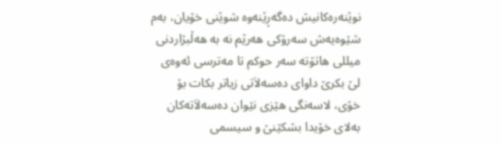نوێنه‌ره‌كانیش ده‌گه‌ڕێنه‌وه‌ شوێنی خۆیان، به‌م شێوه‌یه‌ش سه‌رۆكی هه‌رێم نه‌ به‌ هه‌ڵبژاردنی میللی هاتۆته‌ سه‌ر حوكم تا مه‌ترسی ئه‌وه‌ی لێ بكرێ داوای ده‌سه‌لاَتی زیاتر بكات بۆ خۆی، لاسه‌نگی هێزی نێوان ده‌سه‌لاَته‌كان به‌لای خۆیدا بشكێنێ و سیسمی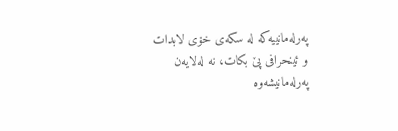په‌رله‌مانییه‌كه‌ له‌ سكه‌ی خۆی لابدات و ئینحرافی پێ بكات، نه‌ له‌لایه‌ن په‌رله‌مانیشه‌وه‌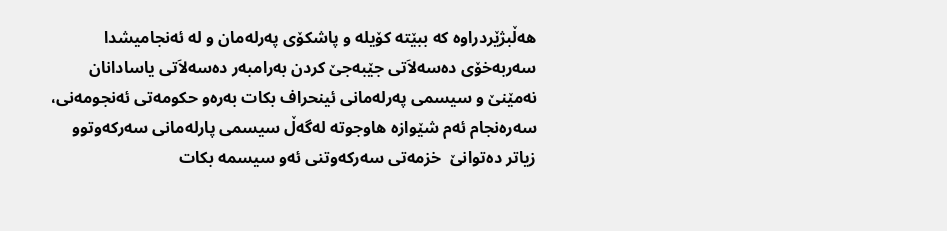هه‌ڵبژێردراوه‌ كه‌ ببێته‌ كۆیله‌ و پاشكۆی په‌رله‌مان و له‌ ئه‌نجامیشدا سه‌ربه‌خۆی ده‌سه‌لاَتی جێبه‌جێ كردن به‌رامبه‌ر ده‌سه‌لاَتی یاسادانان نه‌مێنێ و سیسمی په‌رله‌مانی ئینحراف بكات به‌ره‌و حكومه‌تی ئه‌نجومه‌نی، سه‌ره‌نجام ئه‌م شێوازه‌ هاوجوته‌ له‌گه‌ڵ سیسمی پارله‌مانی سه‌ركه‌وتوو زیاتر ده‌توانێ  خزمه‌تی سه‌ركه‌وتنی ئه‌و سیسمه‌ بكات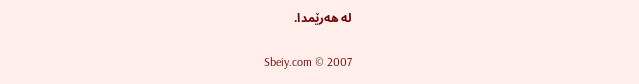له‌ هه‌رێمدا.

Sbeiy.com © 2007